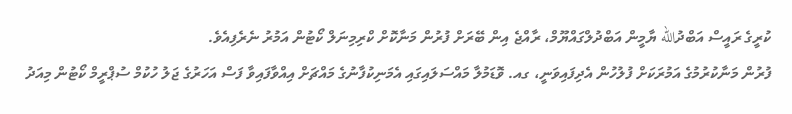ކުރީގެ ރައީސް އަބްދުالله ޔާމީން އަބްދުލްގައްޔޫމް، ރާއްޖެ އިން ބޭރަށް ފުރުން މަނާކޮށް ކްރިމިނަލް ކޯޓުން އަމުރު ނެރެފިއެވެ.
ފުރުން މަނާކުރުމުގެ އަމުރަކަށް ފުލުހުން އެދިފައިވަނީ، ގއ. ވޮޑަމުލާ މައްސަލައިގައި އެމަނިކުފާނުގެ މައްޗަށް އިއްވާފައިވާ ފަސް އަހަރުގެ ޖަލު ހުކުމް ސުޕްރީމް ކޯޓުން މިއަދު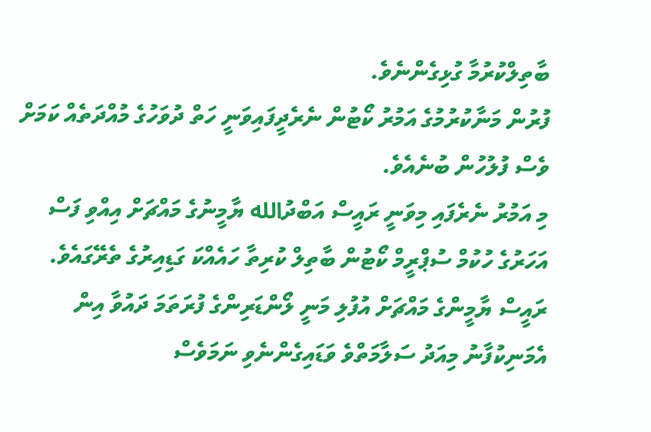ބާތިލްކުރުމާ ގުޅިގެންނެވެ.
ފުރުން މަނާކުރުމުގެ އަމުރު ކޯޓުން ނެރެދީފައިވަނީ ހަތް ދުވަހުގެ މުއްދަތެއް ކަމަށް ވެސް ފުލުހުން ބުނެއެވެ.
މި އަމުރު ނެރެފައި މިވަނީ ރައީސް އަބްދުالله ޔާމީނުގެ މައްޗަށް އިއްވި ފަސް އަހަރުގެ ހުކުމް ސުޕްރީމް ކޯޓުން ބާތިލް ކުރިތާ ހައެއްކަ ގަޑިއިރުގެ ތެރޭގައެވެ.
ރައީސް ޔާމީންގެ މައްޗަށް އުފުލި މަނީ ލޯންޑަރިންގެ ފުރަތަމަ ދައުވާ އިން އެމަނިކުފާނު މިއަދު ސަލާމަތްވެ ވަޑައިގެންނެވި ނަމަވެސް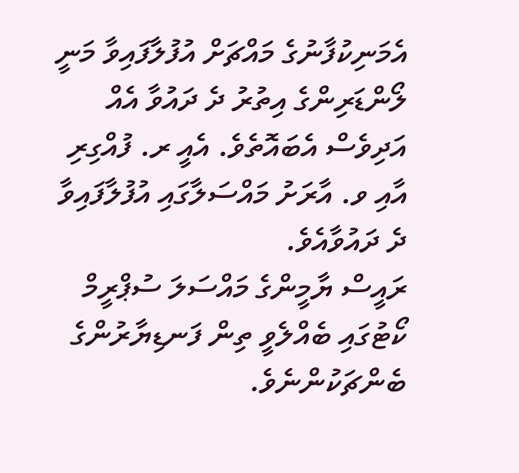އެމަނިކުފާނުގެ މައްޗަށް އުފުލާފައިވާ މަނީ ލޯންޑަރިންގެ އިތުރު ދެ ދައުވާ އެއް އަދިވެސް އެބައޮތެވެ. އެއީ ރ. ފުއްގިރި އާއި ވ. އާރަށު މައްސަލާގައި އުފުލާފައިވާ ދެ ދައުވާއެވެ.
ރައީސް ޔާމީންގެ މައްސަލަ ސުޕްރީމް ކޯޓުގައި ބެއްލެވީ ތިން ފަނޑިޔާރުންގެ ބެންޗަކުންނެވެ.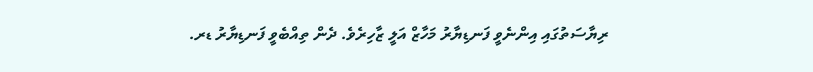ރިޔާސަތުގައި އިންނެވީ ފަނޑިޔާރު މަހާޒް އަލީ ޒާހިރެވެ. ދެން ތިއްބެވީ ފަނޑިޔާރު ޑރ.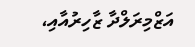އަޒްމިރަލްދާ ޒާހިރުއާއި،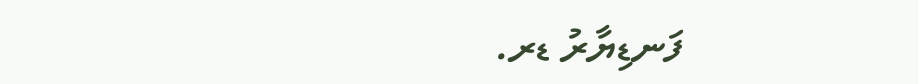ފަނޑިޔާރު ޑރ.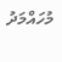މުހައްމަދު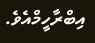އިބްރާހީމްއެވެ.